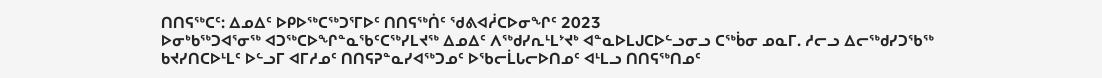ᑎᑎᕋᖅᑕᑦ: ᐃᓄᐃᑦ ᐅᑭᐅᖅᑕᖅᑐᕐᒥᐅᑦ ᑎᑎᕋᖅᑏᑦ ᖁᕕᐊᓲᑕᐅᓂᖏᑦ 2023
ᐅᓂᒃᑲᖅᑐᐊᕐᓂᖅ ᐊᑐᖅᑕᐅᖏᓐᓇᖃᑦᑕᖅᓯᒪᔪᖅ ᐃᓄᐃᑦ ᐱᖅᑯᓯᕆᒻᒪᔾᔪᒃ ᐊᓐᓇᐅᒪᒍᑕᐅᓪᓗᓂᓗ ᑕᖅᑳᓂ ᓄᓇᒥ. ᓱᓕᓗ ᐃᓕᖅᑯᓯᑐᖃᖅ ᑲᔪᓯᑎᑕᐅᒻᒪᑦ ᐅᓪᓗᒥ ᐊᒥᓱᓄᑦ ᑎᑎᕋᕈᓐᓇᓯᐊᖅᑐᓄᑦ ᐅᖃᓕᒫᒐᓕᐅᑎᓄᑦ ᐊᒻᒪᓗ ᑎᑎᕋᖅᑎᓄᑦ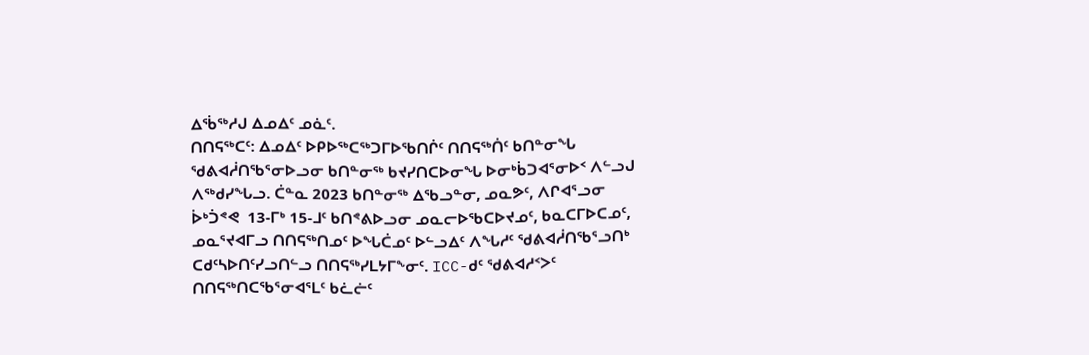ᐃᖄᖅᓱᒍ ᐃᓄᐃᑦ ᓄᓈᑦ.
ᑎᑎᕋᖅᑕᑦ: ᐃᓄᐃᑦ ᐅᑭᐅᖅᑕᖅᑐᒥᐅᖃᑎᒌᑦ ᑎᑎᕋᖅᑏᑦ ᑲᑎᓐᓂᖓ ᖁᕕᐊᓲᑎᖃᕐᓂᐅᓗᓂ ᑲᑎᓐᓂᖅ ᑲᔪᓯᑎᑕᐅᓂᖓ ᐅᓂᒃᑳᑐᐊᕐᓂᐅᑉ ᐱᓪᓗᒍ ᐱᖅᑯᓯᖓᓗ. ᑖᓐᓇ 2023 ᑲᑎᓐᓂᖅ ᐃᖃᓗᓐᓂ, ᓄᓇᕗᑦ, ᐱᒋᐊᕐᓗᓂ ᐆᒃᑑᕝᕙ  13-ᒥᒃ 15-ᒧᑦ ᑲᑎᕝᕕᐅᓗᓂ ᓄᓇᓕᐅᖃᑕᐅᔪᓄᑦ, ᑲᓇᑕᒥᐅᑕᓄᑦ, ᓄᓇᕐᔪᐊᒥᓗ ᑎᑎᕋᖅᑎᓄᑦ ᐅᖓᑖᓄᑦ ᐅᓪᓗᐃᑦ ᐱᖓᓱᑦ ᖁᕕᐊᓲᑎᖃᕐᓗᑎᒃ ᑕᑯᑦᓴᐅᑎᑦᓯᓗᑎᓪᓗ ᑎᑎᕋᖅᓯᒪᔭᒥᖕᓂᑦ. ICC-ᑯᑦ ᖁᕕᐊᓱᑉᐳᑦ ᑎᑎᕋᖅᑎᑕᖃᕐᓂᐊᕐᒪᑦ ᑲᓛᓖᑦ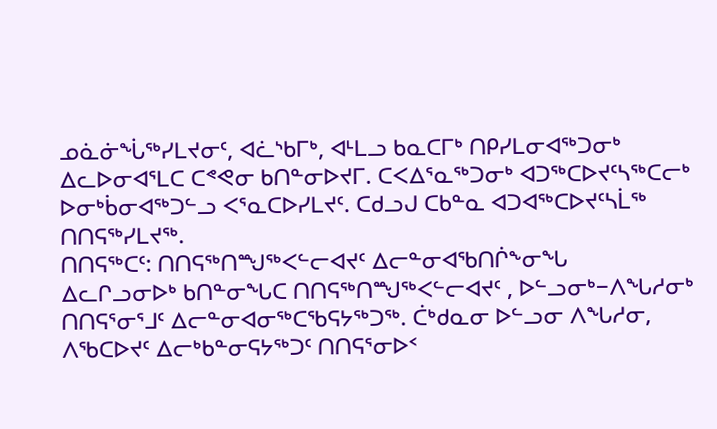ᓄᓈᓃᖔᖅᓯᒪᔪᓂᑦ, ᐊᓛᔅᑲᒥᒃ, ᐊᒻᒪᓗ ᑲᓇᑕᒥᒃ ᑎᑭᓯᒪᓂᐊᖅᑐᓂᒃ ᐃᓚᐅᓂᐊᕐᒪᑕ ᑕᕝᕙᓂ ᑲᑎᓐᓂᐅᔪᒥ. ᑕᐸᐃᕐᓇᖅᑐᓂᒃ ᐊᑐᖅᑕᐅᔪᑦᓴᖅᑕᓕᒃ ᐅᓂᒃᑳᓂᐊᖅᑐᓪᓗ ᐸᕐᓇᑕᐅᓯᒪᔪᑦ. ᑕᑯᓗᒍ ᑕᑲᓐᓇ ᐊᑐᐊᖅᑕᐅᔪᑦᓴᒫᖅ ᑎᑎᕋᖅᓯᒪᔪᖅ.
ᑎᑎᕋᖅᑕᑦ: ᑎᑎᕋᖅᑎᙳᖅᐸᓪᓕᐊᔪᑦ ᐃᓕᓐᓂᐊᖃᑎᒌᖕᓂᖓ
ᐃᓚᒋᓗᓂᐅᒃ ᑲᑎᓐᓂᖓᑕ ᑎᑎᕋᖅᑎᙳᖅᐸᓪᓕᐊᔪᑦ , ᐅᓪᓗᓂᒃ−ᐱᖓᓱᓂᒃ ᑎᑎᕋᕐᓂᕐᒧᑦ ᐃᓕᓐᓂᐊᓂᖅᑕᖃᕋᔭᖅᑐᖅ. ᑖᒃᑯᓇᓂ ᐅᓪᓗᓂ ᐱᖓᓱᓂ, ᐱᖃᑕᐅᔪᑦ ᐃᓕᒃᑲᓐᓂᕋᔭᖅᑐᑦ ᑎᑎᕋᕐᓂᐅᑉ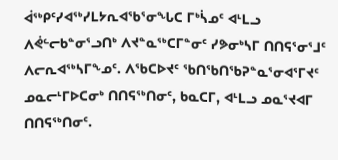ᐋᖅᑭᑦᓯᐊᖅᓯᒪᔭᕆᐊᖃᕐᓂᖓᑕ ᒥᒃᓵᓄᑦ ᐊᒻᒪᓗ ᐱᕚᓪᓕᑲᓐᓂᕐᓗᑎᒃ ᐱᔪᓐᓇᖅᑕᒥᓐᓂᑦ ᓯᕗᓂᒃᓴᒥ ᑎᑎᕋᕐᓂᕐᒧᑦ ᐱᓕᕆᐊᖅᓴᒥᖕᓄᑦ. ᐱᖃᑕᐅᔪᑦ ᖃᑎᖃᑎᖃᕈᓐᓇᕐᓂᐊᕐᒥᔪᑦ ᓄᓇᓕᒻᒥᐅᑕᓂᒃ ᑎᑎᕋᖅᑎᓂᑦ, ᑲᓇᑕᒥ, ᐊᒻᒪᓗ ᓄᓇᕐᔪᐊᒥ ᑎᑎᕋᖅᑎᓂᑦ.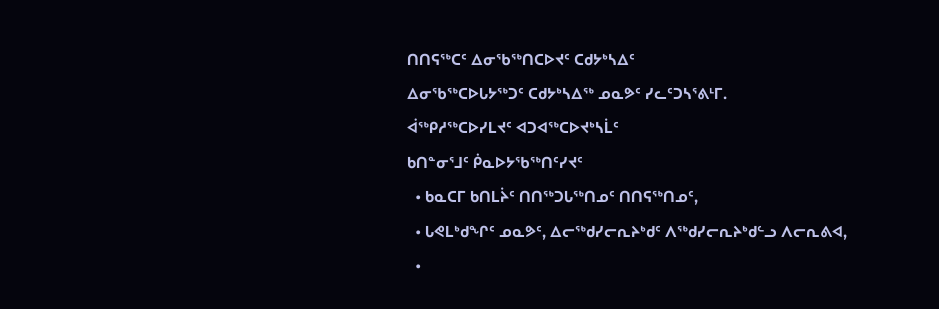ᑎᑎᕋᖅᑕᑦ ᐃᓂᖃᖅᑎᑕᐅᔪᑦ ᑕᑯᔭᒃᓴᐃᑦ
ᐃᓂᖃᖅᑕᐅᒐᔭᖅᑐᑦ ᑕᑯᔭᒃᓴᐃᖅ ᓄᓇᕗᑦ ᓯᓚᑦᑐᓴᕐᕕᒻᒥ.
ᐋᖅᑭᓱᖅᑕᐅᓯᒪᔪᑦ ᐊᑐᐊᖅᑕᐅᔪᒃᓴᒫᑦ
ᑲᑎᓐᓂᕐᒧᑦ ᑮᓇᐅᔭᖃᖅᑎᑦᓯᔪᑦ
  • ᑲᓇᑕᒥ ᑲᑎᒪᔩᑦ ᑎᑎᖅᑐᒐᖅᑎᓄᑦ ᑎᑎᕋᖅᑎᓄᑦ,
  • ᒐᕙᒪᒃᑯᖏᑦ ᓄᓇᕗᑦ, ᐃᓕᖅᑯᓯᓕᕆᔨᒃᑯᑦ ᐱᖅᑯᓯᓕᕆᔨᒃᑯᓪᓗ ᐱᓕᕆᕕᐊ,
  •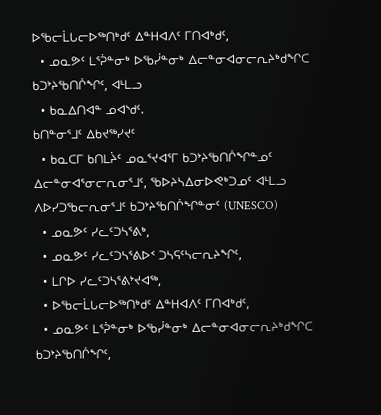ᐅᖃᓕᒫᒐᓕᐅᖅᑎᒃᑯᑦ ᐃᓐᕼᐊᐱᑦ ᒥᑎᐊᒃᑯᑦ,
  • ᓄᓇᕗᑦ ᒪᕐᕉᓐᓂᒃ ᐅᖃᓰᓐᓂᒃ ᐃᓕᓐᓂᐊᓂᓕᕆᔨᒃᑯᖏᑕ ᑲᑐᔾᔨᖃᑎᒌᖏᑦ, ᐊᒻᒪᓗ
  • ᑲᓇᐃᑎᐊᓐ ᓄᐊᔅᑯᑦ.
ᑲᑎᓐᓂᕐᒧᑦ ᐃᑲᔪᖅᓯᔪᑦ
  • ᑲᓇᑕᒥ ᑲᑎᒪᔩᑦ ᓄᓇᕐᔪᐊᕐᒥ ᑲᑐᔾᔨᖃᑎᒌᖏᓐᓄᑦ ᐃᓕᓐᓂᐊᕐᓂᓕᕆᓂᕐᒧᑦ, ᖃᐅᔨᓴᐃᓂᐅᕙᒃᑐᓄᑦ ᐊᒻᒪᓗ ᐱᐅᓯᑐᖃᓕᕆᓂᕐᒧᑦ ᑲᑐᔾᔨᖃᑎᒌᖏᓐᓂᑦ (UNESCO)
  • ᓄᓇᕗᑦ ᓯᓚᑦᑐᓴᕐᕕᒃ,
  • ᓄᓇᕗᑦ ᓯᓚᑦᑐᓴᕐᕕᐅᑉ ᑐᓴᕋᑦᓴᓕᕆᔨᖏᑦ,
  • ᒪᒋᐅ ᓯᓚᑦᑐᓴᕐᕕᔾᔪᐊᖅ,
  • ᐅᖃᓕᒫᒐᓕᐅᖅᑎᒃᑯᑦ ᐃᓐᕼᐊᐱᑦ ᒥᑎᐊᒃᑯᑦ,
  • ᓄᓇᕗᑦ ᒪᕐᕉᓐᓂᒃ ᐅᖃᓰᓐᓂᒃ ᐃᓕᓐᓂᐊᓂᓕᕆᔨᒃᑯᖏᑕ ᑲᑐᔾᔨᖃᑎᒌᖏᑦ,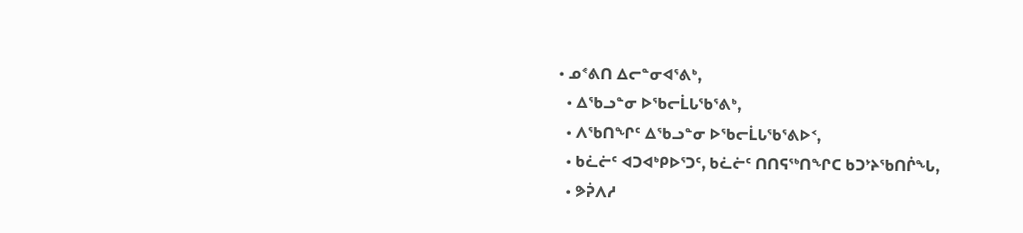• ᓄᕝᕕᑎ ᐃᓕᓐᓂᐊᕐᕕᒃ,
  • ᐃᖃᓗᓐᓂ ᐅᖃᓕᒫᒐᖃᕐᕕᒃ,
  • ᐱᖃᑎᖏᑦ ᐃᖃᓗᓐᓂ ᐅᖃᓕᒫᒐᖃᕐᕕᐅᑉ,
  • ᑲᓛᓖᑦ ᐊᑐᐊᒃᑭᐅᕐᑐᑦ, ᑲᓛᓖᑦ ᑎᑎᕋᖅᑎᖏᑕ ᑲᑐᔾᔨᖃᑎᒌᖓ,
  • ᕗᕉᐱᓱ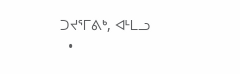ᑐᔪᕐᒥᕕᒃ, ᐊᒻᒪᓗ
  •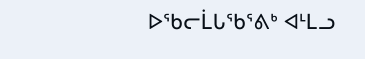ᐅᖃᓕᒫᒐᖃᕐᕕᒃ ᐊᒻᒪᓗ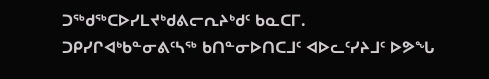ᑐᖅᑯᖅᑕᐅᓯᒪᔪᒃᑯᕕᓕᕆᔨᒃᑯᑦ ᑲᓇᑕᒥ.
ᑐᑭᓯᒋᐊᒃᑲᓐᓂᕕᑦᓴᖅ ᑲᑎᓐᓂᐅᑎᑕᒧᑦ ᐊᐅᓚᑦᓯᔨᒧᑦ ᐅᕗᖓ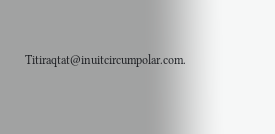Titiraqtat@inuitcircumpolar.com.